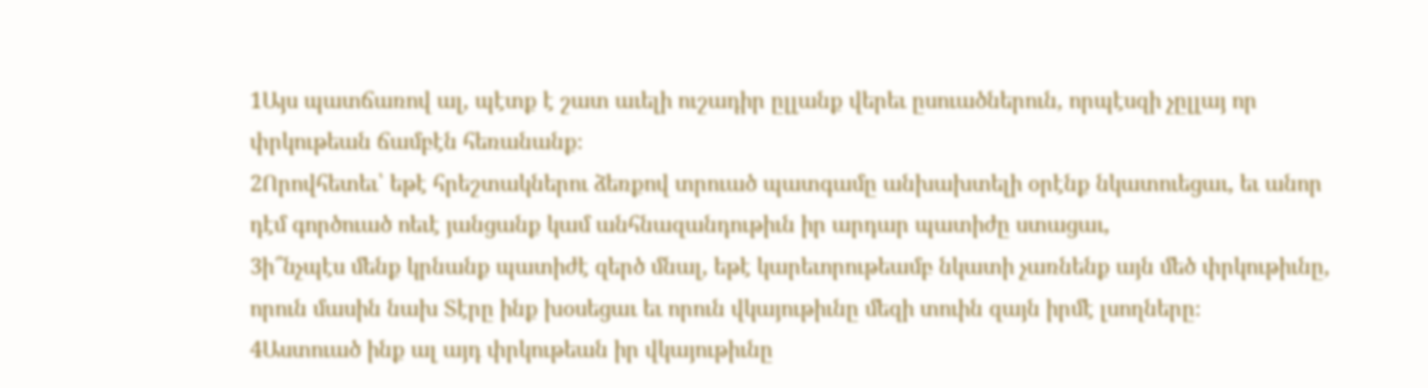1Այս պատճառով ալ, պէտք է շատ աւելի ուշադիր ըլլանք վերեւ ըսուածներուն, որպէսզի չըլլայ որ փրկութեան ճամբէն հեռանանք։
2Որովհետեւ՝ եթէ հրեշտակներու ձեռքով տրուած պատգամը անխախտելի օրէնք նկատուեցաւ, եւ անոր դէմ գործուած ոեւէ յանցանք կամ անհնազանդութիւն իր արդար պատիժը ստացաւ,
3ի՞նչպէս մենք կրնանք պատիժէ զերծ մնալ, եթէ կարեւորութեամբ նկատի չառնենք այն մեծ փրկութիւնը, որուն մասին նախ Տէրը ինք խօսեցաւ եւ որուն վկայութիւնը մեզի տուին զայն իրմէ լսողները։
4Աստուած ինք ալ այդ փրկութեան իր վկայութիւնը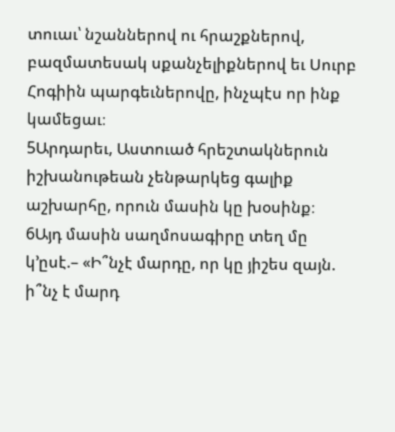տուաւ՝ նշաններով ու հրաշքներով, բազմատեսակ սքանչելիքներով եւ Սուրբ Հոգիին պարգեւներովը, ինչպէս որ ինք կամեցաւ։
5Արդարեւ, Աստուած հրեշտակներուն իշխանութեան չենթարկեց գալիք աշխարհը, որուն մասին կը խօսինք։
6Այդ մասին սաղմոսագիրը տեղ մը կ՚ըսէ.– «Ի՞նչէ մարդը, որ կը յիշես զայն. ի՞նչ է մարդ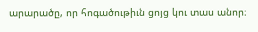արարածը, որ հոգածութիւն ցոյց կու տաս անոր։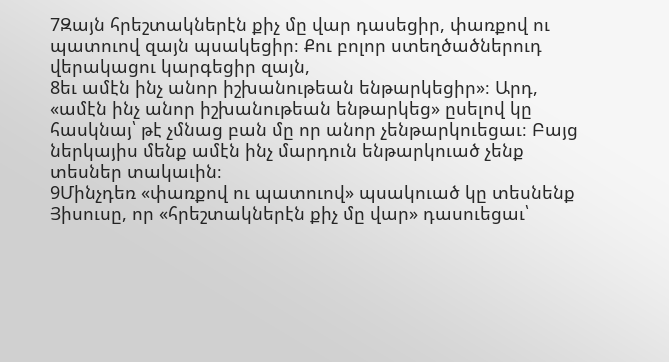7Զայն հրեշտակներէն քիչ մը վար դասեցիր, փառքով ու պատուով զայն պսակեցիր։ Քու բոլոր ստեղծածներուդ վերակացու կարգեցիր զայն,
8եւ ամէն ինչ անոր իշխանութեան ենթարկեցիր»։ Արդ, «ամէն ինչ անոր իշխանութեան ենթարկեց» ըսելով կը հասկնայ՝ թէ չմնաց բան մը որ անոր չենթարկուեցաւ։ Բայց ներկայիս մենք ամէն ինչ մարդուն ենթարկուած չենք տեսներ տակաւին։
9Մինչդեռ «փառքով ու պատուով» պսակուած կը տեսնենք Յիսուսը, որ «հրեշտակներէն քիչ մը վար» դասուեցաւ՝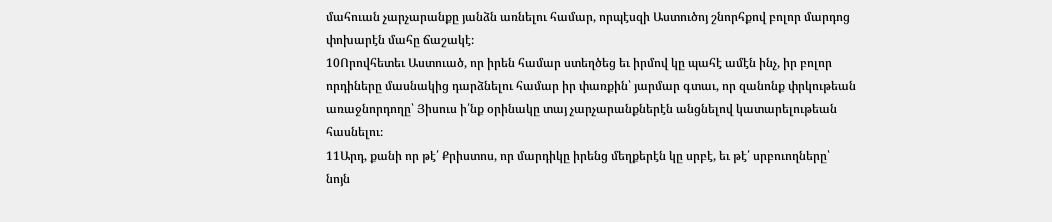մահուան չարչարանքը յանձն առնելու համար, որպէսզի Աստուծոյ շնորհքով բոլոր մարդոց փոխարէն մահը ճաշակէ։
10Որովհետեւ Աստուած, որ իրեն համար ստեղծեց եւ իրմով կը պահէ ամէն ինչ, իր բոլոր որդիները մասնակից դարձնելու համար իր փառքին՝ յարմար գտաւ, որ զանոնք փրկութեան առաջնորդողը՝ Յիսուս ի՛նք օրինակը տայ չարչարանքներէն անցնելով կատարելութեան հասնելու։
11Արդ, քանի որ թէ՛ Քրիստոս, որ մարդիկը իրենց մեղքերէն կը սրբէ, եւ թէ՛ սրբուողները՝ նոյն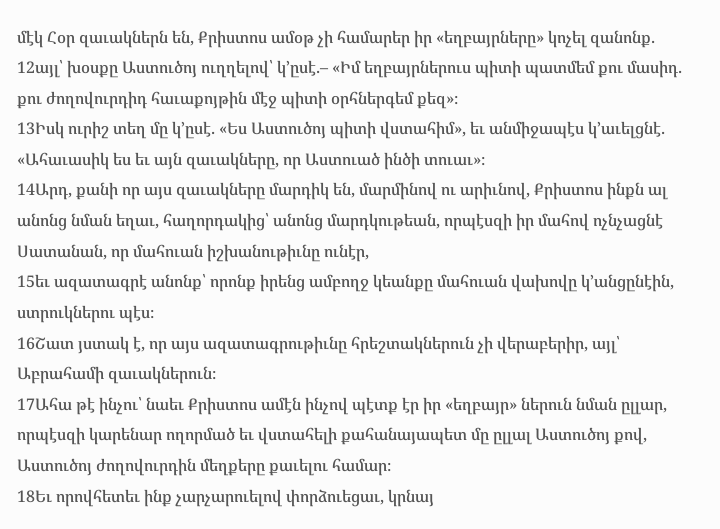մէկ Հօր զաւակներն են, Քրիստոս ամօթ չի համարեր իր «եղբայրները» կոչել զանոնք.
12այլ՝ խօսքը Աստուծոյ ուղղելով՝ կ՚ըսէ.– «Իմ եղբայրներուս պիտի պատմեմ քու մասիդ. քու ժողովուրդիդ հաւաքոյթին մէջ պիտի օրհներգեմ քեզ»։
13Իսկ ուրիշ տեղ մը կ՚ըսէ. «Ես Աստուծոյ պիտի վստահիմ», եւ անմիջապէս կ՚աւելցնէ. «Ահաւասիկ ես եւ այն զաւակները, որ Աստուած ինծի տուաւ»։
14Արդ, քանի որ այս զաւակները մարդիկ են, մարմինով ու արիւնով, Քրիստոս ինքն ալ անոնց նման եղաւ, հաղորդակից՝ անոնց մարդկութեան, որպէսզի իր մահով ոչնչացնէ Սատանան, որ մահուան իշխանութիւնը ունէր,
15եւ ազատագրէ անոնք՝ որոնք իրենց ամբողջ կեանքը մահուան վախովը կ՚անցընէին, ստրուկներու պէս։
16Շատ յստակ է, որ այս ազատագրութիւնը հրեշտակներուն չի վերաբերիր, այլ՝ Աբրահամի զաւակներուն։
17Ահա թէ ինչու՝ նաեւ Քրիստոս ամէն ինչով պէտք էր իր «եղբայր» ներուն նման ըլլար, որպէսզի կարենար ողորմած եւ վստահելի քահանայապետ մը ըլլալ Աստուծոյ քով, Աստուծոյ ժողովուրդին մեղքերը քաւելու համար։
18Եւ որովհետեւ ինք չարչարուելով փորձուեցաւ, կրնայ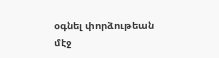օգնել փորձութեան մէջ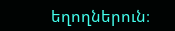եղողներուն։